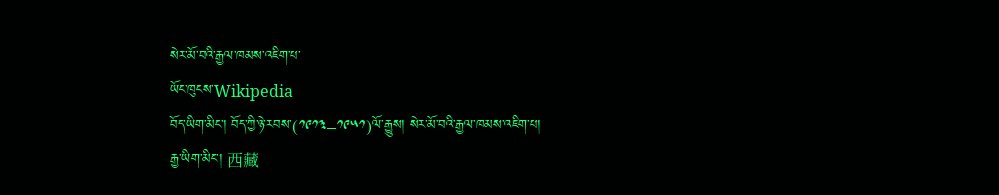སེར་མོ་བའི་རྒྱལ་ཁམས་འཇིག་པ་
ཡོང་ཁུངས་Wikipedia
བོད་ཡིག་མིང་། བོད་ཀྱི་ཉེ་རབས་(༡༩༡༣–༡༩༥༡)ལོ་རྒྱུས། སེར་མོ་བའི་རྒྱལ་ཁམས་འཇིག་པ།
རྒྱ་ཡིག་མིང་། 西藏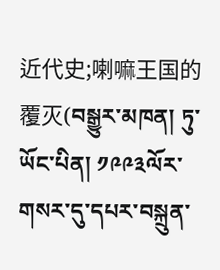近代史;喇嘛王国的覆灭(བསྒྱུར་མཁན། ཏུ་ཡོང་པིན། ༡༩༩༣ལོར་གསར་དུ་དཔར་བསྐྲུན་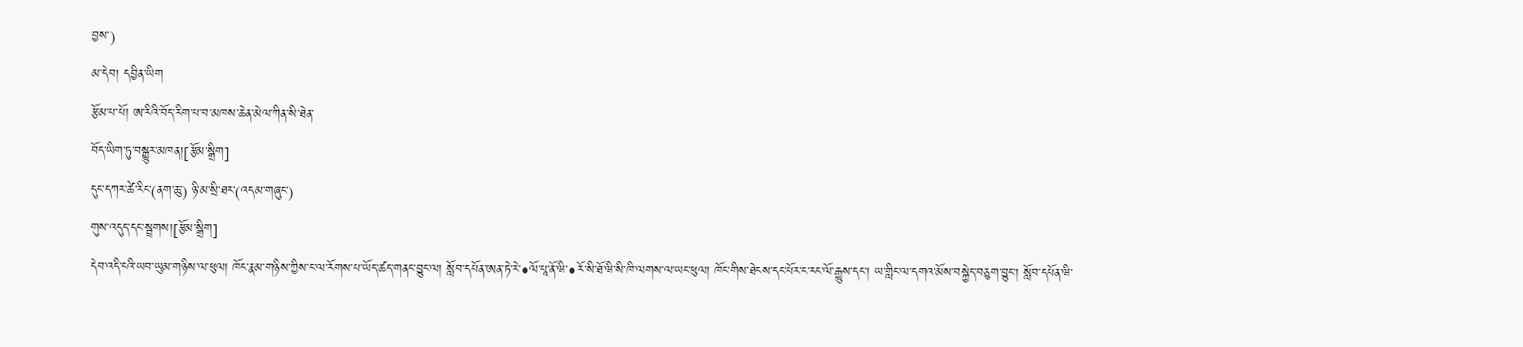བྱས་)
མ་དེབ། དབྱིན་ཡིག
རྩོམ་པ་པོ། ཨ་རིའི་བོད་རིག་པ་བ་མཁས་ཆེན་མེལ་ཀིན་སི་ཐེན་
བོད་ཡིག་ཏུ་བསྒྱུར་མཁན།[རྩོམ་སྒྲིག]
དུང་དཀར་ཚེ་རིང་(ནག་ཆུ་) ཉི་མ་སྲི་ཐར་(འདམ་གཞུང་)
གུས་འདུད་དང་སྦྲགས།[རྩོམ་སྒྲིག]
དེབ་འདི་ངའི་ཡབ་ཡུམ་གཉིས་ལ་ཕུལ། ཁོང་རྣམ་གཉིས་ཀྱིས་ང་ལ་རོགས་པ་ཡོད་ཚད་གནང་བྱུང་ལ། སློབ་དཔོན་ཨན་ཏེ་རེ་•ལོ་པཱ་ནོ་ཝི་•རོ་སི་ཐོ་ཝི་སི་ཁི་ལགས་ལ་ཡང་ཕུལ། ཁོང་གིས་ཐེངས་དང་པོར་ང་རང་ལོ་རྒྱུས་དང་། ཡ་གླིང་ལ་དགའ་མོས་བསྐྱེད་བཅུག་བྱུང་། སློབ་དཔོན་ཝི་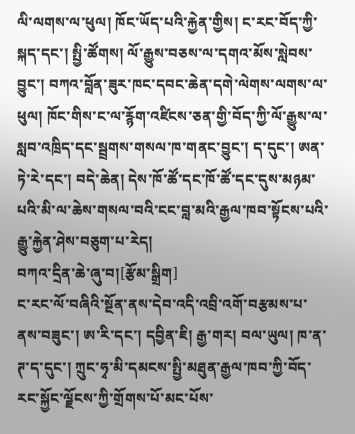ལི་ལགས་ལ་ཕུལ། ཁོང་ཡོད་པའི་རྐྱེན་གྱིས། ང་རང་བོད་ཀྱི་སྐད་དང་། སྤྱི་ཚོགས། ལོ་རྒྱུས་བཅས་ལ་དགའ་མོས་སླེབས་བྱུང་། བཀའ་བློན་ཟུར་ཁང་དབང་ཆེན་དགེ་ལེགས་ལགས་ལ་ཕུལ། ཁོང་གིས་ང་ལ་རྙོག་འཛིངས་ཅན་གྱི་བོད་ཀྱི་ལོ་རྒྱུས་ལ་སླབ་འཁྲིད་དང་སྦྲགས་གསལ་ཁ་གནང་བྱུང་། ད་དུང་། ཨན་ཏེ་རེ་དང་། བདེ་ཆེན། དེས་ཁོ་ཚོ་དང་ཁོ་ཚོ་དང་དུས་མཉམ་པའི་མི་ལ་ཆེས་གསལ་བའི་ངང་བླ་མའི་རྒྱལ་ཁབ་སྟོངས་པའི་རྒྱུ་རྐྱེན་ཤེས་བཅུག་པ་རེད།
བཀའ་དྲིན་ཆེ་ཞུ་བ།[རྩོམ་སྒྲིག]
ང་རང་ལོ་བཞིའི་སྔོན་ནས་དེབ་འདི་འབྲི་འགོ་བརྩམས་པ་ནས་བཟུང་། ཨ་རི་དང་། དབྱིན་ཇི། རྒྱ་གར། བལ་ཡུལ། ཁ་ན་ཊ་ད་དུང་། ཀྲུང་ཧྭ་མི་དམངས་སྤྱི་མཐུན་རྒྱལ་ཁབ་ཀྱི་བོད་རང་སྐྱོང་ལྗོངས་ཀྱི་གྲོགས་པོ་མང་པོས་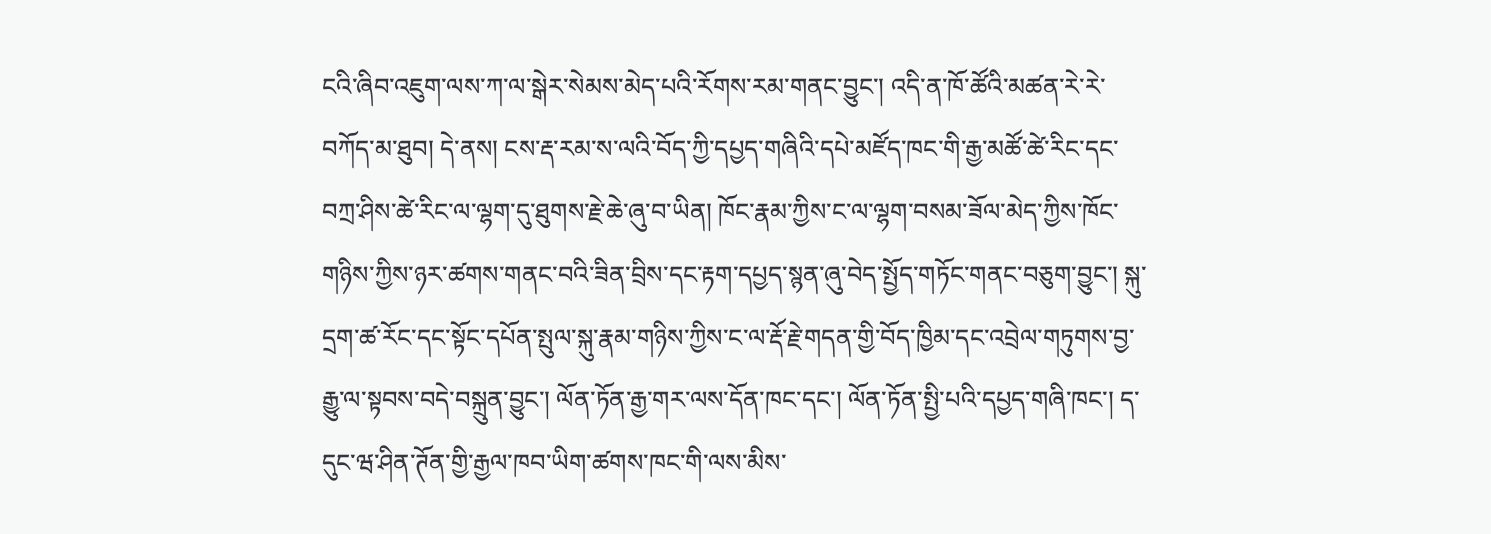ངའི་ཞིབ་འཇུག་ལས་ཀ་ལ་སྒེར་སེམས་མེད་པའི་རོགས་རམ་གནང་བྱུང་། འདི་ན་ཁོ་ཚོའི་མཚན་རེ་རེ་བཀོད་མ་ཐུབ། དེ་ནས། ངས་རྡ་རམ་ས་ལའི་བོད་ཀྱི་དཔྱད་གཞིའི་དཔེ་མཛོད་ཁང་གི་རྒྱ་མཚོ་ཚེ་རིང་དང་བཀྲ་ཤིས་ཚེ་རིང་ལ་ལྷག་དུ་ཐུགས་རྗེ་ཆེ་ཞུ་བ་ཡིན། ཁོང་རྣམ་ཀྱིས་ང་ལ་ལྷག་བསམ་ཟོལ་མེད་ཀྱིས་ཁོང་གཉིས་ཀྱིས་ཉར་ཚགས་གནང་བའི་ཟིན་བྲིས་དང་རྟག་དཔྱད་སྙན་ཞུ་བེད་སྤྱོད་གཏོང་གནང་བཅུག་བྱུང་། སྐུ་དྲག་ཚ་རོང་དང་སྟོང་དཔོན་སྤུལ་སྐུ་རྣམ་གཉིས་ཀྱིས་ང་ལ་རྡོ་རྗེ་གདན་གྱི་བོད་ཁྱིམ་དང་འབྲེལ་གཏུགས་བྱ་རྒྱུ་ལ་སྟབས་བདེ་བསྐྲུན་བྱུང་། ལོན་ཏོན་རྒྱ་གར་ལས་དོན་ཁང་དང་། ལོན་ཏོན་སྤྱི་པའི་དཔྱད་གཞི་ཁང་། ད་དུང་ཝ་ཤིན་ཊོན་གྱི་རྒྱལ་ཁབ་ཡིག་ཚགས་ཁང་གི་ལས་མིས་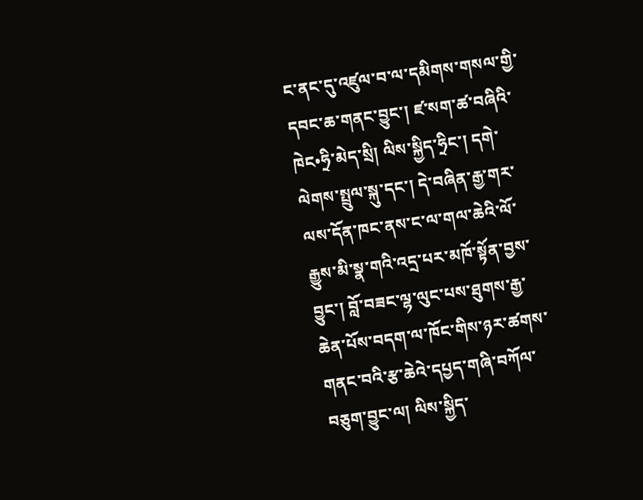ང་ནང་དུ་འཛུལ་བ་ལ་དམིགས་གསལ་གྱི་དབང་ཆ་གནང་བྱུང་། ཛ་སག་ཚ་བཞིའི་ ཁེང•ཧྲི་མེད་སྲི། ལིས་སྐྱིད་ཧྲིང་། དགེ་ལེགས་སྤྲུལ་སྐུ་དང་། དེ་བཞིན་རྒྱ་གར་ལས་དོན་ཁང་ནས་ང་ལ་གལ་ཆེའི་ལོ་རྒྱུས་མི་སྣ་གའི་འདྲ་པར་མཁོ་སྟོན་བྱས་བྱུང་། བློ་བཟང་ལྷ་ལུང་པས་ཐུགས་རྒྱ་ཆེན་པོས་བདག་ལ་ཁོང་གིས་ཉར་ཚགས་གནང་བའི་རྩ་ཆེའེ་དཔྱད་གཞི་བཀོལ་བཅུག་བྱུང་ལ། ལིས་སྐྱིད་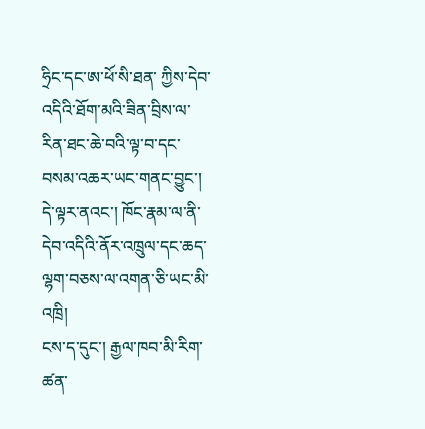ཧྲིང་དང་ཨ་ཕོ་སི་ཐན་ ཀྱིས་དེབ་འདིའི་ཐོག་མའི་ཟིན་བྲིས་ལ་རིན་ཐང་ཆེ་བའི་ལྟ་བ་དང་བསམ་འཆར་ཡང་གནང་བྱུང་། དེ་ལྟར་ནའང་། ཁོང་རྣམ་ལ་ནི་དེབ་འདིའི་ནོར་འཁྲུལ་དང་ཆད་ལྷག་བཅས་ལ་འགན་ཅི་ཡང་མི་འཁྲི།
ངས་ད་དུང་། རྒྱལ་ཁབ་མི་རིག་ཚན་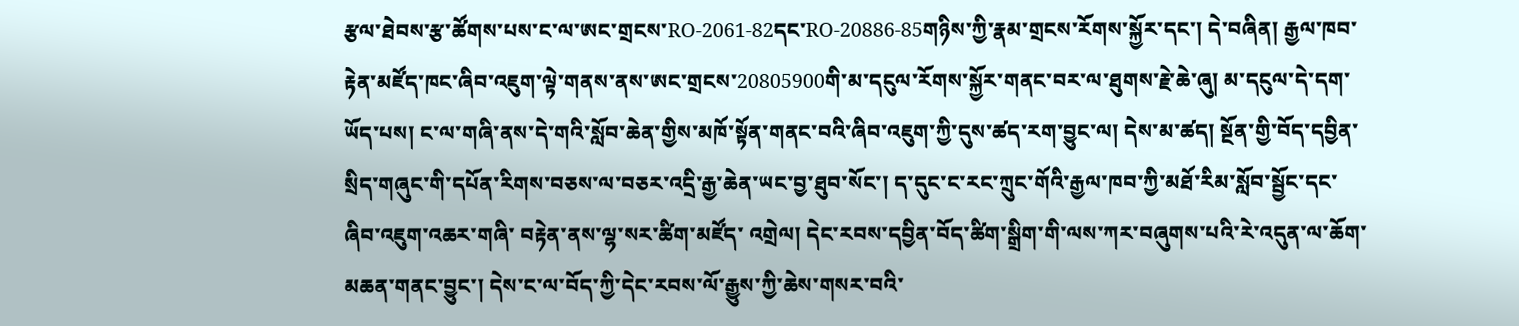རྩལ་ཐེབས་རྩ་ཚོགས་པས་ང་ལ་ཨང་གྲངས་RO-2061-82དང་RO-20886-85གཉིས་ཀྱི་རྣམ་གྲངས་རོགས་སྐྱོར་དང་། དེ་བཞིན། རྒྱལ་ཁབ་རྟེན་མཛོད་ཁང་ཞིབ་འཇུག་ལྟེ་གནས་ནས་ཨང་གྲངས་20805900གི་མ་དངུལ་རོགས་སྐྱོར་གནང་བར་ལ་ཐུགས་རྗེ་ཆེ་ཞུ། མ་དངུལ་དེ་དག་ཡོད་པས། ང་ལ་གཞི་ནས་དེ་གའི་སློབ་ཆེན་གྱིས་མཁོ་སྟོན་གནང་བའི་ཞིབ་འཇུག་ཀྱི་དུས་ཚད་རག་བྱུང་ལ། དེས་མ་ཚད། སྔོན་གྱི་བོད་དབྱིན་སྲིད་གཞུང་གི་དཔོན་རིགས་བཅས་ལ་བཅར་འདྲི་རྒྱ་ཆེན་ཡང་བྱ་ཐུབ་སོང་། ད་དུང་ང་རང་ཀྲུང་གོའི་རྒྱལ་ཁབ་ཀྱི་མཐོ་རིམ་སློབ་སྦྱོང་དང་ཞིབ་འཇུག་འཆར་གཞི་ བརྟེན་ནས་ལྷ་སར་ཚིག་མཛོད་ འགྲེལ། དེང་རབས་དབྱིན་བོད་ཚིག་སྒྲིག་གི་ལས་ཀར་བཞུགས་པའི་རེ་འདུན་ལ་ཆོག་མཆན་གནང་བྱུང་། དེས་ང་ལ་བོད་ཀྱི་དེང་རབས་ལོ་རྒྱུས་ཀྱི་ཆེས་གསར་བའི་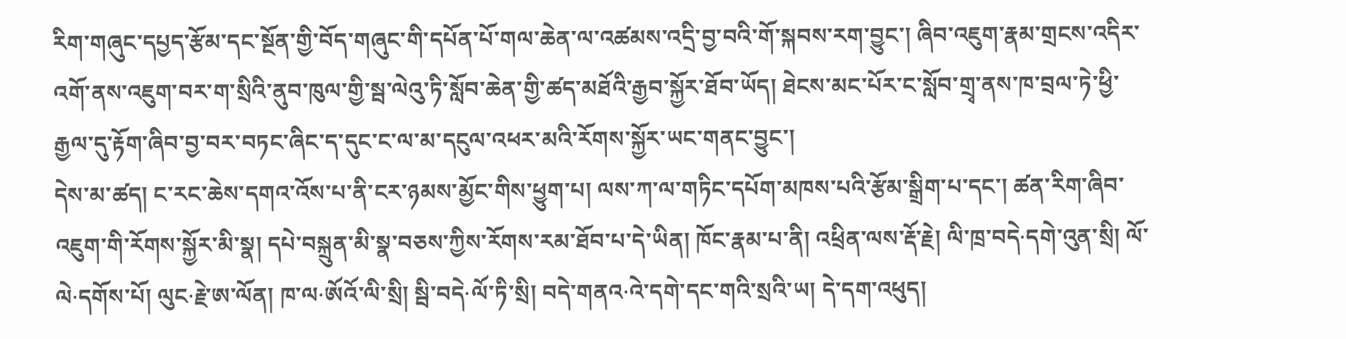རིག་གཞུང་དཔྱད་རྩོམ་དང་སྔོན་གྱི་བོད་གཞུང་གི་དཔོན་པོ་གལ་ཆེན་ལ་འཚམས་འདྲི་བྱ་བའི་གོ་སྐབས་རག་བྱུང་། ཞིབ་འཇུག་རྣམ་གྲངས་འདིར་འགོ་ནས་འཇུག་བར་ག་སྲིའི་ནུབ་ཁུལ་གྱི་སྦ་ལེའུ་ཏི་སློབ་ཆེན་གྱི་ཚད་མཐོའི་རྒྱབ་སྐྱོར་ཐོབ་ཡོད། ཐེངས་མང་པོར་ང་སློབ་གྲྭ་ནས་ཁ་བྲལ་ཏེ་ཕྱི་རྒྱལ་དུ་རྟོག་ཞིབ་བྱ་བར་བཏང་ཞིང་ད་དུང་ང་ལ་མ་དངུལ་འཕར་མའི་རོགས་སྐྱོར་ཡང་གནང་བྱུང་།
དེས་མ་ཚད། ང་རང་ཆེས་དགའ་འོས་པ་ནི་ངར་ཉམས་མྱོང་གིས་ཕྱུག་པ། ལས་ཀ་ལ་གཏིང་དཔོག་མཁས་པའི་རྩོམ་སྒྲིག་པ་དང་། ཚན་རིག་ཞིབ་འཇུག་གི་རོགས་སྐྱོར་མི་སྣ། དཔེ་བསྐྲུན་མི་སྣ་བཅས་ཀྱིས་རོགས་རམ་ཐོབ་པ་དེ་ཡིན། ཁོང་རྣམ་པ་ནི། འཕྲིན་ལས་རྡོ་རྗེ། ལི་ཁྲ་བདེ·དགེ་འུན་སྲི། ལོ་ལེ·དགོས་པོ། ལུང·རྗེ་ཨ་ལོན། ཁ་ལ·ཨོའོ་ལི་སྲི། སྦི་བདེ·ལོ་ཏི་སྲི། བདེ་གནའ·འེ་དགེ་དང་གའི་སྲའི་ཡ། དེ་དག་འཕུད།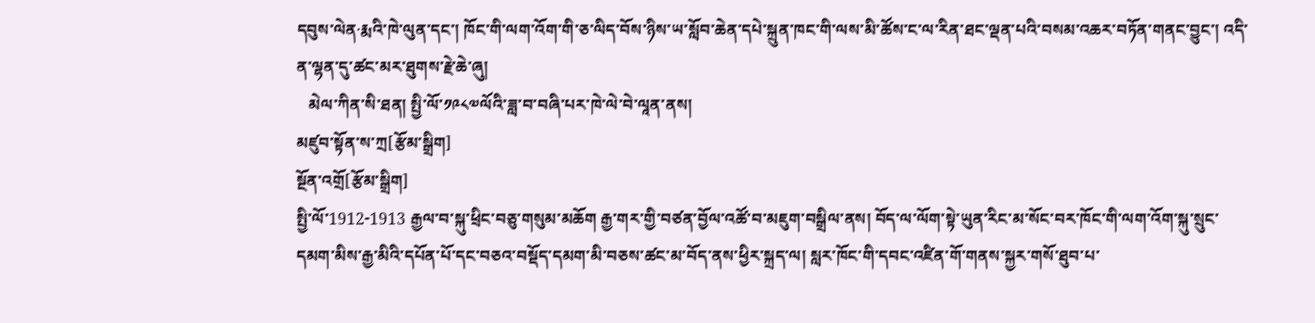དབུས་ལེན·རྨའི་ཁེ་ལུན་དང་། ཁོང་གི་ལག་འོག་གི་ཅ་ལིད་བོས་ཉིས་ཡ་སློབ་ཆེན་དཔེ་སྐྲུན་ཁང་གི་ལས་མི་ཚོས་ང་ལ་རིན་ཐང་ལྡན་པའི་བསམ་འཆར་བཏོན་གནང་བྱུང་། འདི་ན་ལྷན་དུ་ཚང་མར་ཐུགས་རྗེ་ཆེ་ཞུ།
   མེལ་ཀིན་སི་ཐན། སྤྱི་ལོ་༡༩༨༧ལོའི་ཟླ་བ་བཞི་པར་ཁེ་ལེ་བེ་ལཱན་ནས།
མཛུབ་སྟོན་ས་ཀྲ[རྩོམ་སྒྲིག]
སྔོན་འགྲོ[རྩོམ་སྒྲིག]
སྤྱི་ལོ་1912-1913 རྒྱལ་བ་སྐུ་ཕྲིང་བཅུ་གསུམ་མཆོག རྒྱ་གར་གྱི་བཙན་བྱོལ་འཚོ་བ་མཇུག་བསྒྲིལ་ནས། བོད་ལ་ལོག་སྟེ་ཡུན་རིང་མ་སོང་བར་ཁོང་གི་ལག་འོག་སྐུ་སྲུང་དམག་མིས་རྒྱ་མིའི་དཔོན་པོ་དང་བཅའ་བསྡོད་དམག་མི་བཅས་ཚང་མ་བོད་ནས་ཕྱིར་སྐྲད་ལ། སླར་ཁོང་གི་དབང་འཛིན་གོ་གནས་སྐྱར་གསོ་ཐུབ་པ་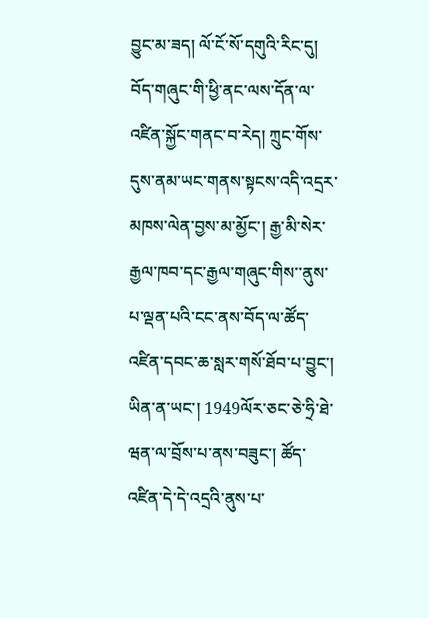བྱུང་མ་ཟད། ལོ་ངོ་སོ་དགུའི་རིང་དུ། བོད་གཞུང་གི་ཕྱི་ནང་ལས་དོན་ལ་འཛིན་སྐྱོང་གནང་བ་རེད། ཀྲུང་གོས་དུས་ནམ་ཡང་གནས་སྟངས་འདི་འདྲར་མཁས་ལེན་བྱས་མ་མྱོང་། རྒྱ་མི་སེར་རྒྱལ་ཁབ་དང་རྒྱལ་གཞུང་གིས་་ནུས་པ་ལྡན་པའི་ངང་ནས་བོད་ལ་ཚོད་འཛིན་དབང་ཆ་སླར་གསོ་ཐོབ་པ་བྱུང་། ཡིན་ན་ཡང་། 1949ལོར་ཅང་ཅེ་ཧྲི་ཐེ་ཝན་ལ་བྲོས་པ་ནས་བཟུང་། ཚོད་འཛིན་དེ་དེ་འདྲའི་ནུས་པ་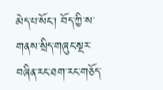མེད་པ་སོང་། བོད་ཀྱི་ས་གནས་སྲིད་གཞུང་སྔར་བཞིན་རང་ཐག་རང་གཅོད་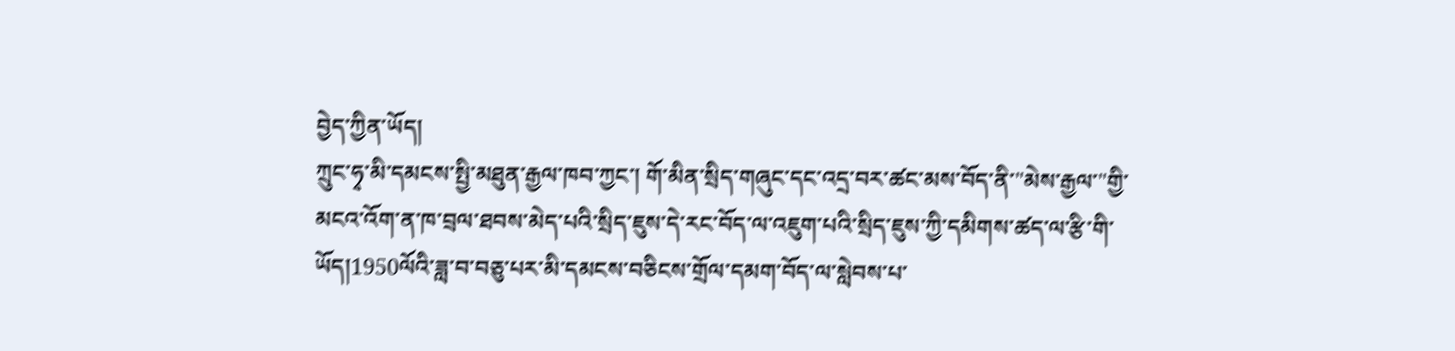བྱེད་ཀྱིན་ཡོད།
ཀྲུང་ཧྭ་མི་དམངས་སྤྱི་མཐུན་རྒྱལ་ཁབ་ཀྱང་། གོ་མིན་སྲིད་གཞུང་དང་འདྲ་བར་ཚང་མས་བོད་ནི་"མེས་རྒྱལ་"གྱི་མངའ་འོག་ན་ཁ་བྲལ་ཐབས་མེད་པའི་སྲིད་ཇུས་དེ་རང་བོད་ལ་འཇུག་པའི་སྲིད་ཇུས་ཀྱི་དམིགས་ཚད་ལ་རྩི་གི་ཡོད།1950ལོའི་ཟླ་བ་བཅུ་པར་མི་དམངས་བཅིངས་གྲོལ་དམག་བོད་ལ་སླེབས་པ་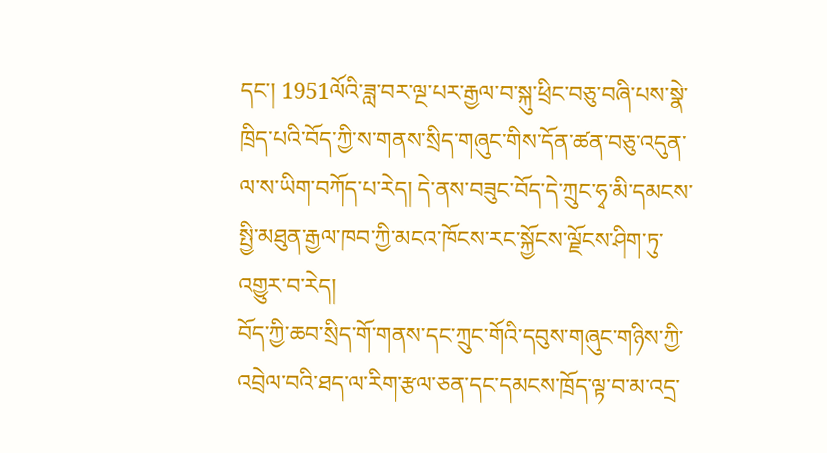དང་། 1951ལོའི་ཟླ་བར་ལྔ་པར་རྒྱལ་བ་སྐུ་ཕྲིང་བཅུ་བཞི་པས་སྣེ་ཁྲིད་པའི་བོད་ཀྱི་ས་གནས་སྲིད་གཞུང་གིས་དོན་ཚན་བཅུ་འདུན་ལ་ས་ཡིག་བཀོད་པ་རེད། དེ་ནས་བཟུང་བོད་དེ་ཀྲུང་ཧྭ་མི་དམངས་སྤྱི་མཐུན་རྒྱལ་ཁབ་ཀྱི་མངའ་ཁོངས་རང་སྐྱོངས་ལྗོངས་ཤིག་ཏུ་འགྱུར་བ་རེད།
བོད་ཀྱི་ཆབ་སྲིད་གོ་གནས་དང་ཀྲུང་གོའི་དབུས་གཞུང་གཉིས་ཀྱི་འབྲེལ་བའི་ཐད་ལ་རིག་རྩལ་ཅན་དང་དམངས་ཁྲོད་ལྟ་བ་མ་འདྲ་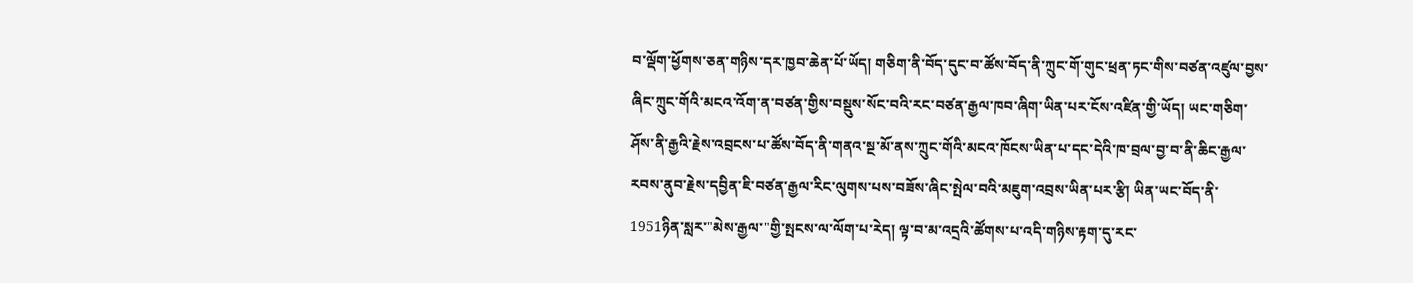བ་ལྡོག་ཕྱོགས་ཅན་གཉིས་དར་ཁྱབ་ཆེན་པོ་ཡོད། གཅིག་ནི་བོད་དུང་བ་ཚོས་བོད་ནི་ཀྲུང་གོ་གུང་ཕྲན་ཏང་གིས་བཙན་འཛུལ་བྱས་ཞིང་ཀྲུང་གོའི་མངའ་འོག་ན་བཙན་གྱིས་བསྡུས་སོང་བའི་རང་བཙན་རྒྱལ་ཁབ་ཞིག་ཡིན་པར་ངོས་འཛིན་གྱི་ཡོད། ཡང་གཅིག་ཤོས་ནི་རྒྱའི་རྗེས་འབྲངས་པ་ཚོས་བོད་ནི་གནའ་སྔ་མོ་ནས་ཀྲུང་གོའི་མངའ་ཁོངས་ཡིན་པ་དང་དེའི་ཁ་བྲལ་བྱ་བ་ནི་ཆིང་རྒྱལ་རབས་ནུབ་རྗེས་དབྱིན་ཇི་བཙན་རྒྱལ་རིང་ལུགས་པས་བཟོས་ཞིང་སྤེལ་བའི་མཇུག་འབྲས་ཡིན་པར་རྩི། ཡིན་ཡང་བོད་ནི་1951ཉིན་སླར་"མེས་རྒྱལ་"གྱི་སྤངས་ལ་ལོག་པ་རེད། ལྟ་བ་མ་འདྲའི་ཚོགས་པ་འདི་གཉིས་རྟག་དུ་རང་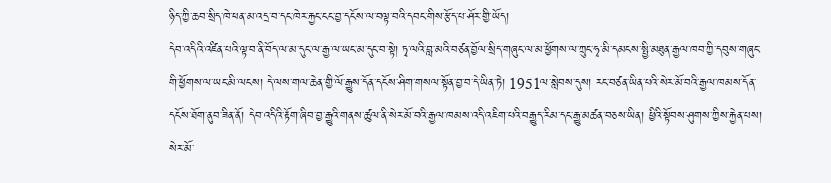ཉིད་ཀྱི་ཆབ་སྲིད་ཁེ་ཕན་མ་འདྲ་བ་དང་ཁེར་རྐྱང་ངང་བྱ་དངོས་ལ་བལྟ་བའི་དབང་གིས་རྩོད་པ་ཤོར་གྱི་ཡོད།
དེབ་འདིའི་འཛིན་པའི་ལྟ་བ་ནི་བོད་ལ་མ་དུང་ལ་རྒྱ་ལ་ཡང་མ་དུང་བ་སྟེ། ཏྭ་ལའི་བླ་མའི་བཙན་བྱོལ་སྲིད་གཞུང་ལ་མ་ཕྱོགས་ལ་ཀྲུང་ཧྭ་མི་དམངས་སྤྱི་མཐུན་རྒྱལ་ཁབ་ཀྱི་དབུས་གཞུང་གི་ཕྱོགས་ལ་ཡང་མི་ལངས། དེ་ལས་གལ་ཆེན་གྱི་ལོ་རྒྱུས་དོན་དངོས་ཤིག་གསལ་སྟོན་བྱ་བ་དེ་ཡིན་ཏེ། 1951ལ་སླེབས་དུས། རང་བཙན་ཡིན་པའི་སེར་མོ་བའི་རྒྱལ་ཁམས་དོན་དངོས་ཐོག་ནུབ་ཟིན་ནོ། དེབ་འདིའི་རྟོག་ཞིབ་བྱ་རྒྱུའི་གནས་ཚུལ་ནི་སེར་མོ་བའི་རྒྱལ་ཁམས་འདི་འཇིག་པའི་བརྒྱུད་རིམ་དང་རྒྱུ་མཚན་བཅས་ཡིན། ཕྱིའི་སྟོབས་ཤུགས་ཀྱིས་རྐྱེན་པས། སེར་མོ་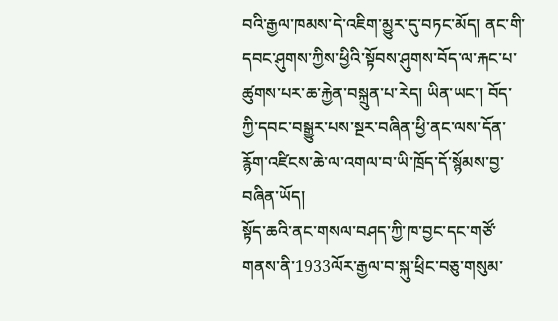བའི་རྒྱལ་ཁམས་དེ་འཇིག་མྱུར་དུ་བཏང་མོད། ནང་གི་དབང་ཤུགས་ཀྱིས་ཕྱིའི་སྟོབས་ཤུགས་བོད་ལ་རྐང་པ་ཚུགས་པར་ཆ་རྐྱེན་བསྐྲུན་པ་རེད། ཡིན་ཡང་། བོད་ཀྱི་དབང་བསྒྱུར་པས་སྔར་བཞིན་ཕྱི་ནང་ལས་དོན་རྙོག་འཛིངས་ཆེ་ལ་འགལ་བ་ཡི་ཁྲོད་དོ་སྙོམས་བྱ་བཞིན་ཡོད།
སྟོད་ཆའི་ནང་གསལ་བཤད་ཀྱི་ཁ་བྱང་དང་གཙོ་གནས་ནི་1933ལོར་རྒྱལ་བ་སྐུ་ཕྲིང་བཅུ་གསུམ་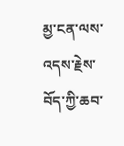མྱ་ངན་ལས་འདས་རྗེས་བོད་ཀྱི་ཆབ་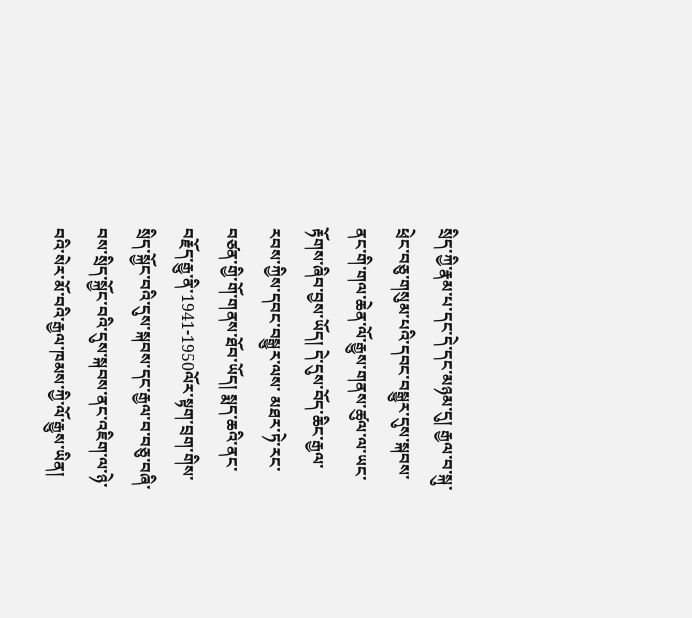སྲིད་ཀྱི་རྣམ་པ་དང་དེ་དང་མཉམ་དུ། རྒྱལ་བ་སྐུ་ཕྲེང་བཅུ་གསུམ་པའི་དབང་བསྒྱུར་དུས་སྐབས་ནང་གི་གལ་ཆེན་ལོ་རྒྱུས་གནས་ཚུལ་ལ་ཡང་རྟོགས་ཞིབ་བྱས་ཡོད། དེ་དུས་བོད་ཆིང་རྒྱལ་རབས་ཀྱིས་དབང་བསྒྱུར་ལས་ མཐར་ཏེ་རང་བཙན་གྱི་གོ་གནས་ཐོབ་ཡོད། སྨད་ཆའི་ནང་བརྗོད་རྒྱུ་ནི་1941-1950ལོར་སྟག་བྲག་གིས་སྲིད་སྐྱོང་བའི་དུས་སྐབས་དང་རྒྱལ་བ་བཅུ་བཞི་བས་སྲིད་སྐྱོང་བའི་དུས་སྐབས་ནང་འཇིག་ལ་ཉེ་བའི་སེར་མོ་བའི་རྒྱལ་ཁམས་ཀྱི་ལོ་རྒྱུས་ཡིན།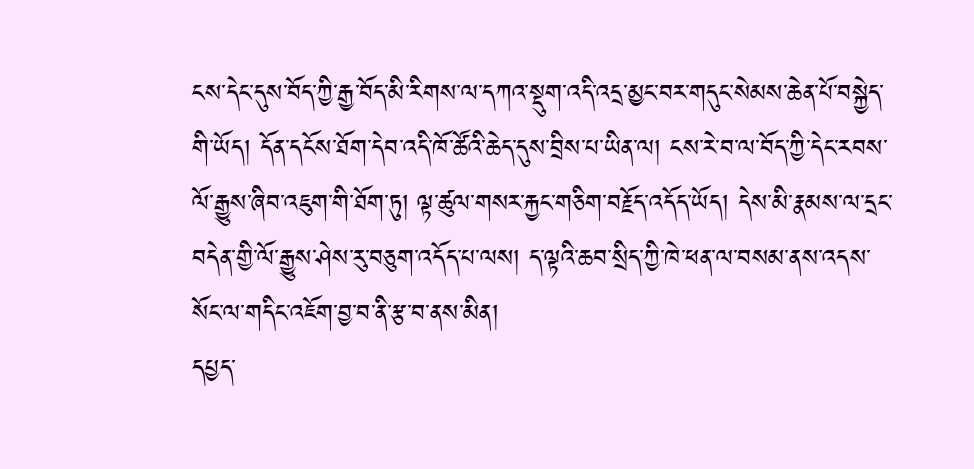ངས་དེང་དུས་བོད་ཀྱི་རྒྱ་བོད་མི་རིགས་ལ་དཀའ་སྡུག་འདི་འདྲ་མྱང་བར་གདུང་སེམས་ཆེན་པོ་བསྐྱེད་གི་ཡོད། དོན་དངོས་ཐོག་དེབ་འདི་ཁོ་ཚོའི་ཆེད་དུས་བྲིས་པ་ཡིན་ལ། ངས་རེ་བ་ལ་བོད་ཀྱི་དེང་རབས་ལོ་རྒྱུས་ཞིབ་འཇུག་གི་ཐོག་ཏུ། ལྟ་ཚུལ་གསར་རྐྱང་གཅིག་བརྗོད་འདོད་ཡོད། དེས་མི་རྣམས་ལ་དྲང་བདེན་གྱི་ལོ་རྒྱུས་ཤེས་རུ་བཅུག་འདོད་པ་ལས། ད་ལྟའི་ཆབ་སྲིད་ཀྱི་ཁེ་ཕན་ལ་བསམ་ནས་འདས་སོང་ལ་གདིང་འཇོག་བྱ་བ་ནི་རྩ་བ་ནས་མིན།
དཔྱད་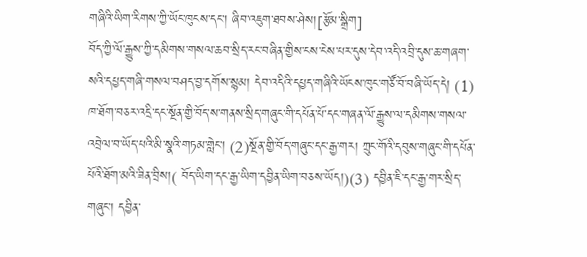གཞིའི་ཡིག་རིགས་ཀྱི་ཡོང་ཁུངས་དང་། ཞིབ་འཇུག་ཐབས་ཤེས།[རྩོམ་སྒྲིག]
བོད་ཀྱི་ལོ་རྒྱུས་ཀྱི་དམིགས་གསལ་ཆབ་སྲིད་རང་བཞིན་གྱིས་ངས་ངེས་པར་དུས་དེབ་འདི་འབྲི་དུས་ཆ་གཞག་སའི་དཔྱད་གཞི་གསལ་བཤད་བྱ་དགོས་སྙམ། དེབ་འདིའི་དཔྱད་གཞིའི་ཡོངས་ཁུང་གཙོ་བོ་བཞི་ཡོད་དེ། (1) ཁ་ཐོག་བཅར་འདྲི་དང་སྔོན་གྱི་བོད་ས་གནས་སྲིད་གཞུང་གི་དཔོན་པོ་དང་གཞན་ལོ་རྒྱུས་ལ་དམིགས་གསལ་འབྲེལ་བ་ཡོད་པའི་མི་སྣའི་གཏམ་གླེང་། (2)སྔོན་གྱི་བོད་གཞུང་དང་རྒྱ་གར། ཀྲུང་གོའི་དབུས་གཞུང་གི་དཔོན་པོའི་ཐོག་མའི་ཟིན་བྲིས།( བོད་ཡིག་དང་རྒྱ་ཡིག་དབྱིན་ཡིག་བཅས་ཡོད།)(3) དབྱིན་ཇི་དང་རྒྱ་གར་སྲིད་གཞུང་། དབྱིན་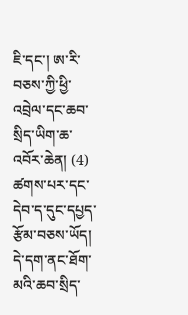ཇི་དང་། ཨ་རི་བཅས་ཀྱི་ཕྱི་འབྲེལ་དང་ཆབ་སྲིད་ཡིག་ཆ་འབོར་ཆེན། (4) ཚགས་པར་དང་དེབ་ད་དུང་དཔྱད་རྩོམ་བཅས་ཡོད། དེ་དག་ནང་ཐོག་མའི་ཆབ་སྲིད་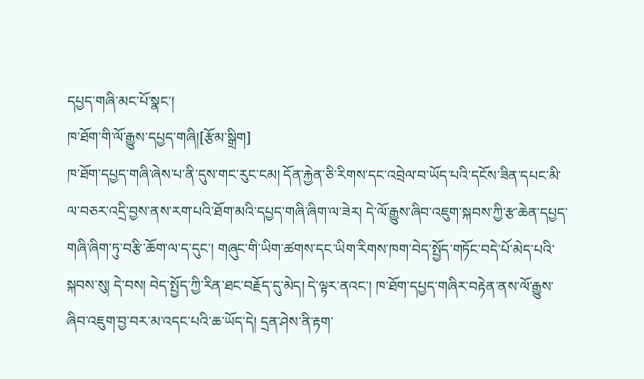དཔྱད་གཞི་མང་པོ་སྣང་།
ཁ་ཐོག་གི་ལོ་རྒྱུས་དཔྱད་གཞི།[རྩོམ་སྒྲིག]
ཁ་ཐོག་དཔྱད་གཞི་ཞེས་པ་ནི་དུས་གང་རུང་ངམ། དོན་རྐྱེན་ཅི་རིགས་དང་འབྲེལ་བ་ཡོད་པའི་དངོས་ཟིན་དཔང་མི་ལ་བཅར་འདྲི་བྱས་ནས་རག་པའི་ཐོག་མའི་དཔྱད་གཞི་ཞིག་ལ་ཟེར། དེ་ལོ་རྒྱུས་ཞིབ་འཇུག་སྐབས་ཀྱི་རྩ་ཆེན་དཔྱད་གཞི་ཞིག་ཏུ་བརྩི་ཆོག་ལ་ད་དུང་། གཞུང་གི་ཡིག་ཚགས་དང་ཡིག་རིགས་ཁག་བེད་སྤྱོད་གཏོང་བདེ་པོ་མེད་པའི་སྐབས་སུ། དེ་བས། བེད་སྤྱོད་ཀྱི་རིན་ཐང་བརྗོད་དུ་མེད། དེ་ལྟར་ནའང་། ཁ་ཐོག་དཔྱད་གཞིར་བརྟེན་ནས་ལོ་རྒྱུས་ཞིབ་འཇུག་བྱ་བར་མ་འདང་པའི་ཆ་ཡོད་དེ། དྲན་ཤེས་ནི་རྟག་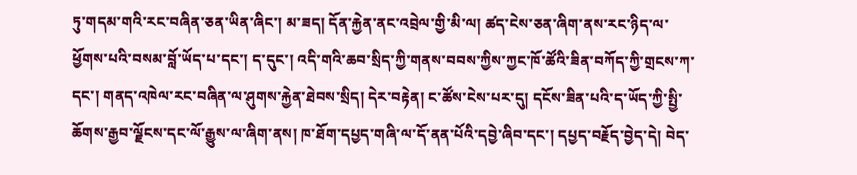ཏུ་གདམ་གའི་རང་བཞིན་ཅན་ཡིན་ཞིང་། མ་ཟད། དོན་རྐྱེན་ནང་འབྲེལ་གྱི་མི་ལ། ཚད་ངེས་ཅན་ཞིག་ནས་རང་ཉིད་ལ་ཕྱོགས་པའི་བསམ་བློ་ཡོད་པ་དང་། ད་དུང་། འདི་གའི་ཆབ་སྲིད་ཀྱི་གནས་བབས་ཀྱིས་ཀྱང་ཁོ་ཚོའི་ཟིན་བཀོད་ཀྱི་གྲངས་ཀ་དང་། གནད་འཁེལ་རང་བཞིན་ལ་ཤུགས་རྐྱེན་ཐེབས་སྲིད། དེར་བརྟེན། ང་ཚོས་ངེས་པར་དུ། དངོས་ཟིན་པའི་ད་ཡོད་ཀྱི་སྤྱི་ཆོགས་རྒྱབ་ལྗོངས་དང་ལོ་རྒྱུས་ལ་ཞིག་ནས། ཁ་ཐོག་དཔྱད་གཞི་ལ་དོ་ནན་པོའི་དབྱེ་ཞིབ་དང་། དཔྱད་བརྗོད་བྱེད་དེ། བེད་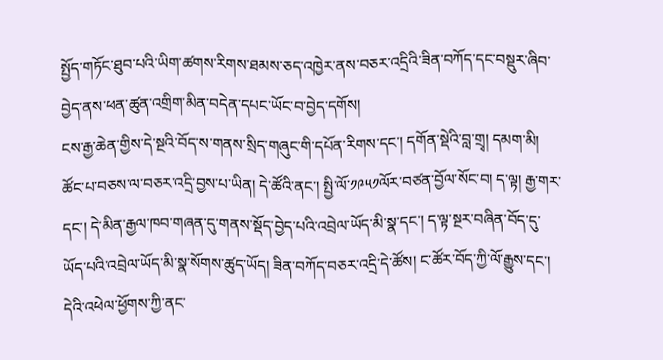སྤྱོད་གཏོང་ཐུབ་པའི་ཡིག་ཚགས་རིགས་ཐམས་ཅད་འཁྱེར་ནས་བཅར་འདྲིའི་ཟིན་བཀོད་དང་བསྡུར་ཞིབ་བྱེད་ནས་ཕན་ཚུན་འགྲིག་མིན་བདེན་དཔང་ཡོང་བ་བྱེད་དགོས།
ངས་རྒྱ་ཆེན་གྱིས་དེ་སྔའི་བོད་ས་གནས་སྲིད་གཞུང་གི་དཔོན་རིགས་དང་། དགོན་སྡེའི་བླ་གྲྭ། དམག་མི། ཚོང་པ་བཅས་ལ་བཅར་འདྲི་བྱས་པ་ཡིན། དེ་ཚོའི་ནང་། སྤྱི་ལོ་༡༩༥༡ལོར་བཙན་བྱོལ་སོང་བ། ད་ལྟ། རྒྱ་གར་དང་། དེ་མིན་རྒྱལ་ཁབ་གཞན་དུ་གནས་སྡོད་བྱེད་པའི་འབྲེལ་ཡོད་མི་སྣ་དང་། ད་ལྟ་སྔར་བཞིན་བོད་དུ་ཡོད་པའི་འབྲེལ་ཡོད་མི་སྣ་སོགས་ཚུད་ཡོད། ཟིན་བཀོད་བཅར་འདྲི་དེ་ཚོས། ང་ཚོར་བོད་ཀྱི་ལོ་རྒྱུས་དང་། དེའི་འཕེལ་ཕྱོགས་ཀྱི་ནང་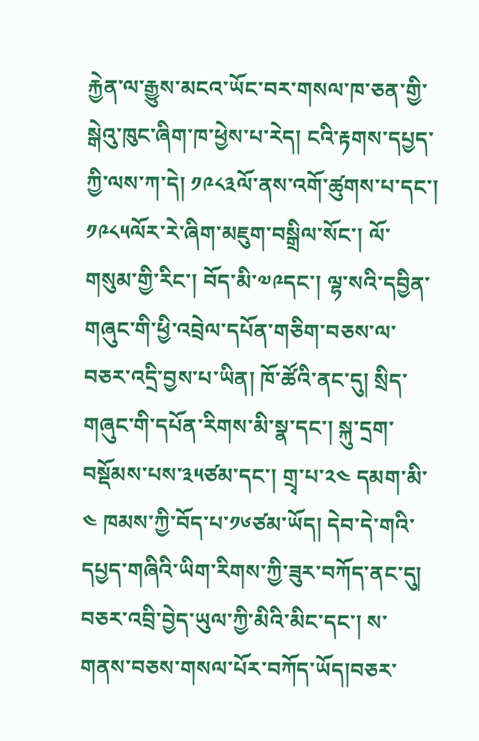རྐྱེན་ལ་རྒྱུས་མངའ་ཡོང་བར་གསལ་ཁ་ཅན་གྱི་སྒེའུ་ཁུང་ཞིག་ཁ་ཕྱེས་པ་རེད། ངའི་རྟགས་དཔྱད་ཀྱི་ལས་ཀ་དེ། ༡༩༨༣ལོ་ནས་འགོ་ཚུགས་པ་དང་། ༡༩༨༥ལོར་རེ་ཞིག་མཇུག་བསྒྲིལ་སོང་། ལོ་གསུམ་གྱི་རིང་། བོད་མི་༧༩དང་། ལྷ་སའི་དབྱིན་གཞུང་གི་ཕྱི་འབྲེལ་དཔོན་གཅིག་བཅས་ལ་བཅར་འདྲི་བྱས་པ་ཡིན། ཁོ་ཚོའི་ནང་དུ། སྲིད་གཞུང་གི་དཔོན་རིགས་མི་སྣ་དང་། སྐུ་དྲག་བསྡོམས་པས་༣༥ཙམ་དང་། གྲྭ་པ་༢༤ དམག་མི་༤ ཁམས་ཀྱི་བོད་པ་༡༦ཙམ་ཡོད། དེབ་དེ་གའི་དཔྱད་གཞིའི་ཡིག་རིགས་ཀྱི་ཟུར་བཀོད་ནང་དུ། བཅར་འབྲི་བྱེད་ཡུལ་ཀྱི་མིའི་མིང་དང་། ས་གནས་བཅས་གསལ་པོར་བཀོད་ཡོད།བཅར་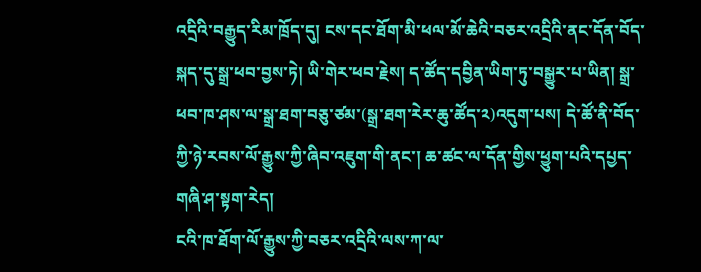འདྲིའི་བརྒྱུད་རིམ་ཁྲོད་དུ། ངས་དང་ཐོག་མི་ཕལ་མོ་ཆེའི་བཅར་འདྲིའི་ནང་དོན་བོད་སྐད་དུ་སྒྲ་ཕབ་བྱས་ཏེ། ཡི་གེར་ཕབ་རྗེས། ད་ཚོད་དབྱིན་ཡིག་ཏུ་བསྒྱུར་པ་ཡིན། སྒྲ་ཕབ་ཁ་ཤས་ལ་སྒྲ་ཐག་བཅུ་ཙམ་(སྒྲ་ཐག་རེར་ཆུ་ཚོད་༢)འདུག་པས། དེ་ཚོ་ནི་བོད་ཀྱི་ཉེ་རབས་ལོ་རྒྱུས་ཀྱི་ཞིབ་འཇུག་གི་ནང་། ཆ་ཚང་ལ་དོན་གྱིས་ཕྱུག་པའི་དཔྱད་གཞི་ཤ་སྟག་རེད།
ངའི་ཁ་ཐོག་ལོ་རྒྱུས་ཀྱི་བཅར་འདྲིའི་ལས་ཀ་ལ་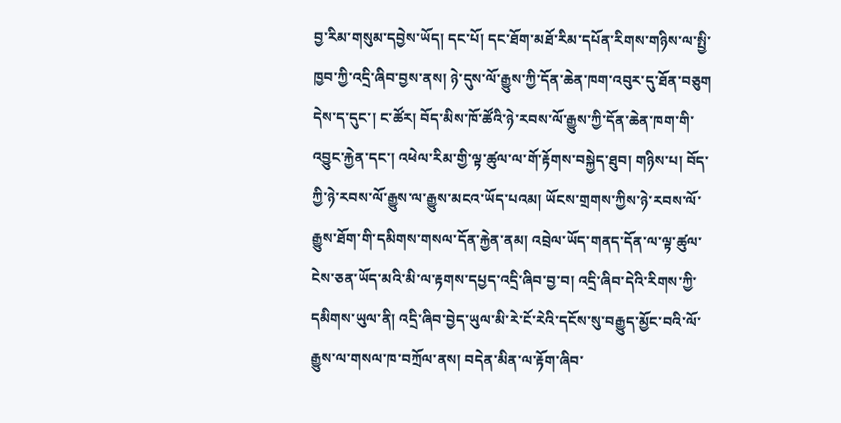བྱ་རིམ་གསུམ་དབྱེས་ཡོད། དང་པོ། དང་ཐོག་མཐོ་རིམ་དཔོན་རིགས་གཉིས་ལ་སྤྱི་ཁྱབ་ཀྱི་འདྲི་ཞིབ་བྱས་ནས། ཉེ་དུས་ལོ་རྒྱུས་ཀྱི་དོན་ཆེན་ཁག་འབུར་དུ་ཐོན་བཅུག དེས་ད་དུང་། ང་ཚོར། བོད་མིས་ཁོ་ཚོའི་ཉེ་རབས་ལོ་རྒྱུས་ཀྱི་དོན་ཆེན་ཁག་གི་འབྱུང་རྐྱེན་དང་། འཕེལ་རིམ་གྱི་ལྟ་ཚུལ་ལ་གོ་རྟོགས་བསྐྱེད་ཐུབ། གཉིས་པ། བོད་ཀྱི་ཉེ་རབས་ལོ་རྒྱུས་ལ་རྒྱུས་མངའ་ཡོད་པའམ། ཡོངས་གྲགས་ཀྱིས་ཉེ་རབས་ལོ་རྒྱུས་ཐོག་གི་དམིགས་གསལ་དོན་རྐྱེན་ནམ། འབྲེལ་ཡོད་གནད་དོན་ལ་ལྟ་ཚུལ་ངེས་ཅན་ཡོད་མའི་མི་ལ་རྟགས་དཔྱད་འདྲི་ཞིབ་བྱ་བ། འདྲི་ཞིབ་དེའི་རིགས་ཀྱི་དམིགས་ཡུལ་ནི། འདྲི་ཞིབ་བྱེད་ཡུལ་མི་རེ་ངོ་རེའི་དངོས་སུ་བརྒྱུད་མྱོང་བའི་ལོ་རྒྱུས་ལ་གསལ་ཁ་བཀྲོལ་ནས། བདེན་མིན་ལ་རྟོག་ཞིབ་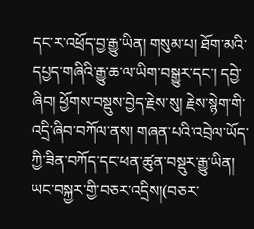དང་ར་འཕྲོད་བྱ་རྒྱུ་ཡིན། གསུམ་པ། ཐོག་མའི་དཔྱད་གཞིའི་རྒྱུ་ཆ་ལ་ཡིག་བསྒྱུར་དང་། དབྱེ་ཞིབ། ཕྱོགས་བསྡུས་བྱེད་རྗེས་སུ། རྗེས་སྙེག་གི་འདྲི་ཞིབ་བཀོལ་ནས། གཞན་པའི་འབྲེལ་ཡོད་ཀྱི་ཟིན་བཀོད་དང་ཕན་ཚུན་བསྡུར་རྒྱུ་ཡིན། ཡང་བསྐྱར་གྱི་བཅར་འདྲིས།(བཅར་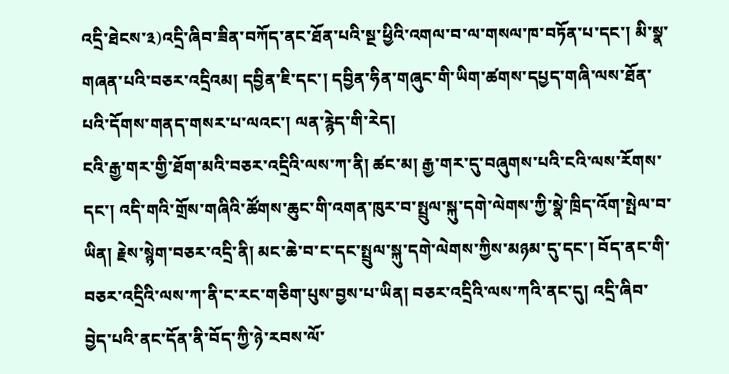འདྲི་ཐེངས་༣)འདྲི་ཞིབ་ཟིན་བཀོད་ནང་ཐོན་པའི་སྔ་ཕྱིའི་འགལ་བ་ལ་གསལ་ཁ་བཏོན་པ་དང་། མི་སྣ་གཞན་པའི་བཅར་འདྲིའམ། དབྱིན་ཇི་དང་། དབྱིན་ཧིན་གཞུང་གི་ཡིག་ཚགས་དཔྱད་གཞི་ལས་ཐོན་པའི་དོགས་གནད་གསར་པ་ལའང་། ལན་རྙེད་གི་རེད།
ངའི་རྒྱ་གར་གྱི་ཐོག་མའི་བཅར་འདྲིའི་ལས་ཀ་ནི། ཚང་མ། རྒྱ་གར་དུ་བཞུགས་པའི་ངའི་ལས་རོགས་དང་། འདི་གའི་གྲོས་གཞིའི་ཚོགས་ཆུང་གི་འགན་ཁུར་བ་སྤྲུལ་སྐུ་དགེ་ལེགས་ཀྱི་སྣེ་ཁྲིད་འོག་སྤེལ་བ་ཡིན། རྗེས་སྙེག་བཅར་འདྲི་ནི། མང་ཆེ་བ་ང་དང་སྤྲུལ་སྐུ་དགེ་ལེགས་ཀྱིས་མཉམ་དུ་དང་། བོད་ནང་གི་བཅར་འདྲིའི་ལས་ཀ་ནི་ང་རང་གཅིག་པུས་བྱས་པ་ཡིན། བཅར་འདྲིའི་ལས་ཀའི་ནང་དུ། འདྲི་ཞིབ་བྱེད་པའི་ནང་དོན་ནི་བོད་ཀྱི་ཉེ་རབས་ལོ་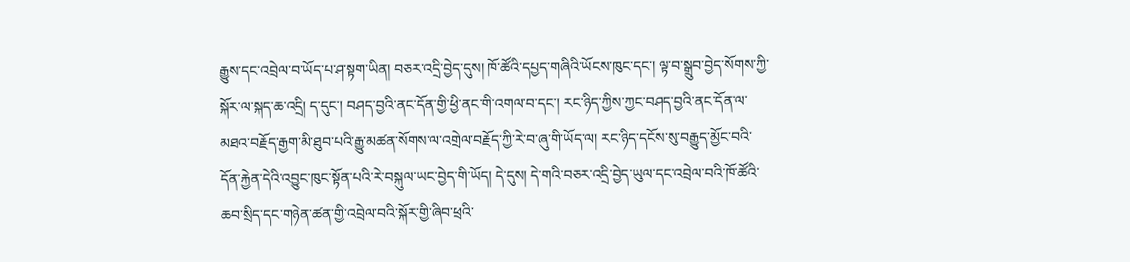རྒྱུས་དང་འབྲེལ་བ་ཡོད་པ་ཤ་སྟག་ཡིན། བཅར་འདྲི་བྱེད་དུས། ཁོ་ཚོའི་དཔྱད་གཞིའི་ཡོངས་ཁུང་དང་། ལྟ་བ་སྒྲུབ་བྱེད་སོགས་ཀྱི་སྐོར་ལ་སྐད་ཆ་འདྲི། ད་དུང་། བཤད་བྱའི་ནང་དོན་གྱི་ཕྱི་ནང་གི་འགལ་བ་དང་། རང་ཉིད་ཀྱིས་ཀྱང་བཤད་བྱའི་ནང་དོན་ལ་མཐའ་བརྗོད་རྒྱག་མི་ཐུབ་པའི་རྒྱུ་མཚན་སོགས་ལ་འགྲེལ་བརྗོད་ཀྱི་རེ་བ་ཞུ་གི་ཡོད་ལ། རང་ཉིད་དངོས་སུ་བརྒྱུད་མྱོང་བའི་དོན་རྐྱེན་དེའི་འབྱུང་ཁུང་སྟོན་པའི་རེ་བསྐུལ་ཡང་བྱེད་གི་ཡོད། དེ་དུས། དེ་གའི་བཅར་འདྲི་བྱེད་ཡུལ་དང་འབྲེལ་བའི་ཁོ་ཚོའི་ཆབ་སྲིད་དང་གཉེན་ཚན་གྱི་འབྲེལ་བའི་སྐོར་གྱི་ཞིབ་ཕྲའི་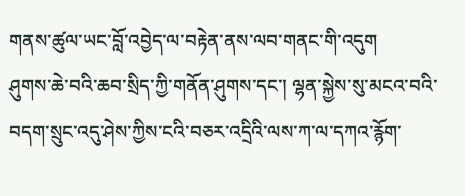གནས་ཚུལ་ཡང་བློ་འབྱེད་ལ་བརྟེན་ནས་ལབ་གནང་གི་འདུག
ཤུགས་ཆེ་བའི་ཆབ་སྲིད་ཀྱི་གནོན་ཤུགས་དང་། ལྷན་སྐྱེས་སུ་མངའ་བའི་བདག་སྲུང་འདུ་ཤེས་ཀྱིས་ངའི་བཅར་འདྲིའི་ལས་ཀ་ལ་དཀའ་རྙོག་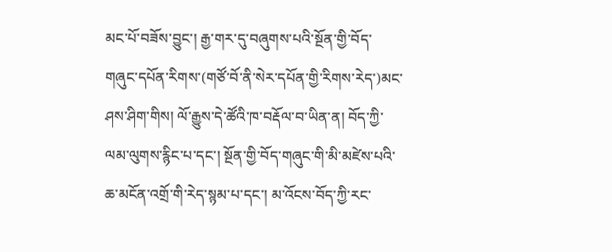མང་པོ་བཟོས་བྱུང་། རྒྱ་གར་དུ་བཞུགས་པའི་སྔོན་གྱི་བོད་གཞུང་དཔོན་རིགས་(གཙོ་བོ་ནི་སེར་དཔོན་གྱི་རིགས་རེད་)མང་ཤས་ཤིག་གིས། ལོ་རྒྱུས་དེ་ཚོའི་ཁ་བརྡོལ་བ་ཡིན་ན། བོད་ཀྱི་ལམ་ལུགས་རྙིང་པ་དང་། སྔོན་གྱི་བོད་གཞུང་གི་མི་མཛེས་པའི་ཆ་མངོན་འགྲོ་གི་རེད་སྙམ་པ་དང་། མ་འོངས་བོད་ཀྱི་རང་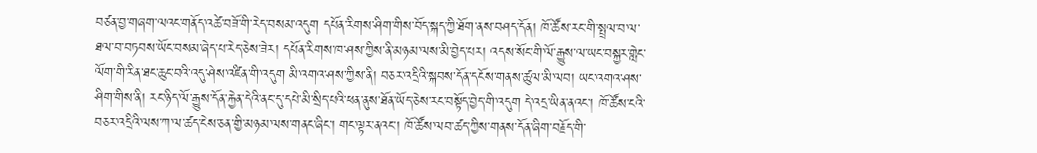བཙན་བྱ་གཞག་ལའང་གནོད་འཚེ་བཟོ་གི་རེད་བསམ་འདུག དཔོན་རིགས་ཤིག་གིས་བོད་སྐད་ཀྱི་ཐོག་ནས་བཤད་དོན། ཁོ་ཚོས་རང་གི་སྤྲལ་བ་ལ་ཐལ་བ་བཏབས་ཡོང་བསམ་ཞེད་པ་རེད་ཅེས་ཟེར། དཔོན་རིགས་ཁ་ཤས་ཀྱིས་ནི་མཉམ་ལས་མི་བྱེད་པར། འདས་སོང་གི་ལོ་རྒྱུས་ལ་ཡང་བསྐྱར་གླེང་ལོག་གི་རིན་ཐང་ཆུང་བའི་འདུ་ཤེས་འཛིན་གི་འདུག མི་འགའ་ཤས་ཀྱིས་ནི། བཅར་འདྲིའི་སྐབས་དོན་དངོས་གནས་ཚུལ་མི་ལབ། ཡང་འགའ་ཤས་ཤིག་གིས་ནི། རང་ཉིད་ལོ་རྒྱུས་དོན་རྐྱེན་དེའི་ནང་དུ་དཔེ་མི་སྲིད་པའི་ཕན་ནུས་ཐོན་ཡོད་ཅེས་རང་བསྟོད་བྱེད་གི་འདུག དེ་འདྲ་ཡིན་ནའང་། ཁོ་ཚོས་ངའི་བཅར་འདྲིའི་ལས་ཀ་ལ་ཚད་ངེས་ཅན་གྱི་མཉམ་ལས་གནང་ཞིང་། གང་ལྟར་ནའང་། ཁོ་ཚོས་ལབ་ཚད་ཀྱིས་གནས་དོན་ཞིག་བརྗོད་གི་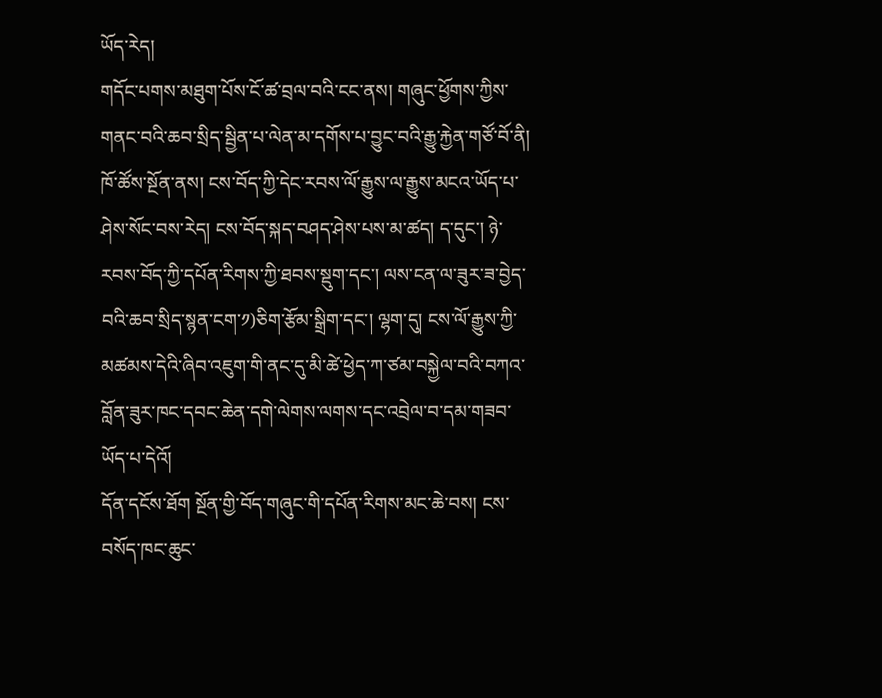ཡོད་རེད།
གདོང་པགས་མཐུག་པོས་ངོ་ཚ་བྲལ་བའི་ངང་ནས། གཞུང་ཕྱོགས་ཀྱིས་གནང་བའི་ཆབ་སྲིད་སྦྱིན་པ་ལེན་མ་དགོས་པ་བྱུང་བའི་རྒྱུ་རྐྱེན་གཙོ་བོ་ནི། ཁོ་ཚོས་སྔོན་ནས། ངས་བོད་ཀྱི་དེང་རབས་ལོ་རྒྱུས་ལ་རྒྱུས་མངའ་ཡོད་པ་ཤེས་སོང་བས་རེད། ངས་བོད་སྐད་བཤད་ཤེས་པས་མ་ཚད། ད་དུང་། ཉེ་རབས་བོད་ཀྱི་དཔོན་རིགས་ཀྱི་ཐབས་སྡུག་དང་། ལས་ངན་ལ་ཟུར་ཟ་བྱེད་བའི་ཆབ་སྲིད་སྙན་ངག་༡)ཅིག་རྩོམ་སྒྲིག་དང་། ལྷག་དུ། ངས་ལོ་རྒྱུས་ཀྱི་མཚམས་དེའི་ཞིབ་འཇུག་གི་ནང་དུ་མི་ཚེ་ཕྱེད་ཀ་ཙམ་བསྐྱེལ་བའི་བཀའ་བློན་ཟུར་ཁང་དབང་ཆེན་དགེ་ལེགས་ལགས་དང་འབྲེལ་བ་དམ་གཟབ་ཡོད་པ་དེའོ།
དོན་དངོས་ཐོག སྔོན་གྱི་བོད་གཞུང་གི་དཔོན་རིགས་མང་ཆེ་བས། ངས་བསོད་ཁང་ཆུང་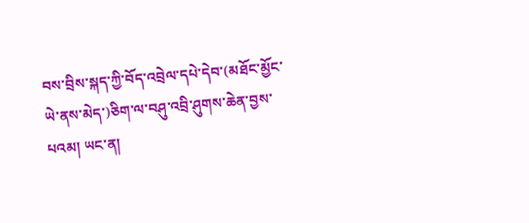བས་བྲིས་སྐད་ཀྱི་བོད་འབྲེལ་དཔེ་དེབ་(མཐོང་མྱོང་ཡེ་ནས་མེད་)ཅིག་ལ་བཤུ་འབྲི་ཤུགས་ཆེན་བྱས་པའམ། ཡང་ན།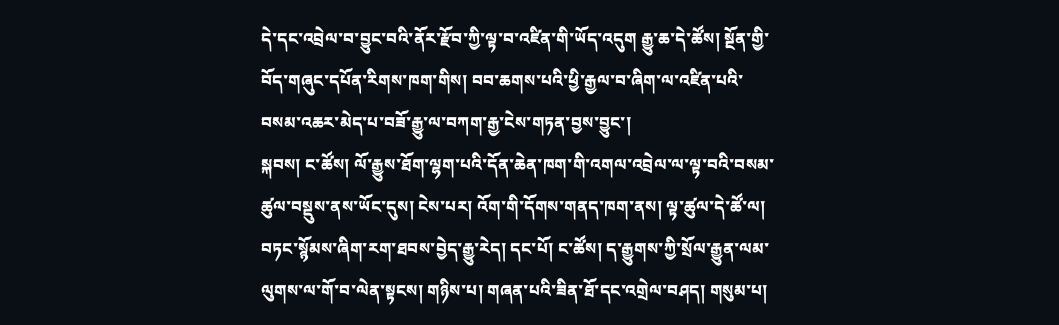དེ་དང་འབྲེལ་བ་བྱུང་བའི་ནོར་རྫོབ་ཀྱི་ལྟ་བ་འཛིན་གི་ཡོད་འདུག རྒྱུ་ཆ་དེ་ཚོས། སྔོན་གྱི་བོད་གཞུང་དཔོན་རིགས་ཁག་གིས། བབ་ཆགས་པའི་ཕྱི་རྒྱལ་བ་ཞིག་ལ་འཛིན་པའི་བསམ་འཆར་མེད་པ་བཟོ་རྒྱུ་ལ་བཀག་རྒྱ་ངེས་གཏན་བྱས་བྱུང་།
སྐབས། ང་ཚོས། ལོ་རྒྱུས་ཐོག་ལྷག་པའི་དོན་ཆེན་ཁག་གི་འགལ་འབྲེལ་ལ་ལྟ་བའི་བསམ་ཚུལ་བསྡུས་ནས་ཡོང་དུས། ངེས་པར། འོག་གི་དོགས་གནད་ཁག་ནས། ལྟ་ཚུལ་དེ་ཚོ་ལ། བཏང་སྙོམས་ཞིག་རག་ཐབས་བྱེད་རྒྱུ་རེད། དང་པོ། ང་ཚོས། ད་རྒྱུགས་ཀྱི་སྲོལ་རྒྱུན་ལམ་ལུགས་ལ་གོ་བ་ལེན་སྟངས། གཉིས་པ། གཞན་པའི་ཟིན་ཐོ་དང་འགྲེལ་བཤད། གསུམ་པ།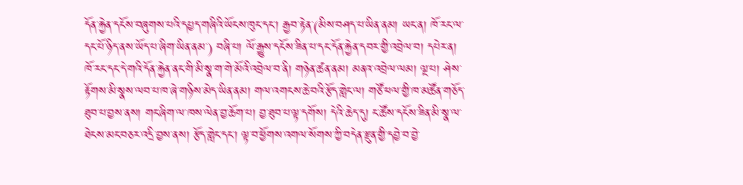དོན་རྐྱེན་དངོས་བཞུགས་པའི་དཔྱད་གཞིའི་ཡོངས་ཁུང་དང་། རྒྱབ་རྟེན་(མིས་བཤད་པ་ཡིན་ནམ། ཡང་ན། ཁོ་རང་ལ་དང་པོ་ཉིད་ནས་ཡོད་པ་ཞིག་ཡིན་ནམ་) བཞི་པ། ལོ་རྒྱུས་དངོས་ཟིན་པ་དང་དོན་རྐྱེན་དབར་གྱི་འབྲེལ་བ། དཔེར་ན། ཁོ་རང་དང་དེ་གའི་དོན་རྐྱེན་ནང་གི་མི་སྣ་ག་གེ་མོའི་འབྲེལ་བ་ནི། གཉེན་ཚན་ནམ། མནའ་འབྲེལ་ལམ། ལྔ་པ། ཤེས་རྟོགས་མི་སྣས་ལབ་པ་ཁ་ཞེ་གཉིས་མེད་ཡིན་ནམ། གལ་འགངས་ཆེ་བའི་རྩོད་གླེང་ལ། གཙོ་ཕལ་གྱི་ཁ་མཚོན་གཅོད་ཐུབ་པ་བྱས་ནས། གང་ཞིག་ལ་ཁས་ལེན་བྱ་ཆོག་པ། བྱ་ཐུབ་པ་ལྟ་དགོས། དེའི་ཆེད་དུ། ང་ཚོས་དངོས་ཟིན་མི་སྣ་ལ་ཐེངས་མང་བཅར་འདྲི་བྱས་ནས། རྩོད་གླེང་དང་། ལྟ་བ་ཕྱོགས་འགལ་སོགས་ཀྱི་བདེན་རྫུན་གྱི་དབྱེ་བ་བྱེ་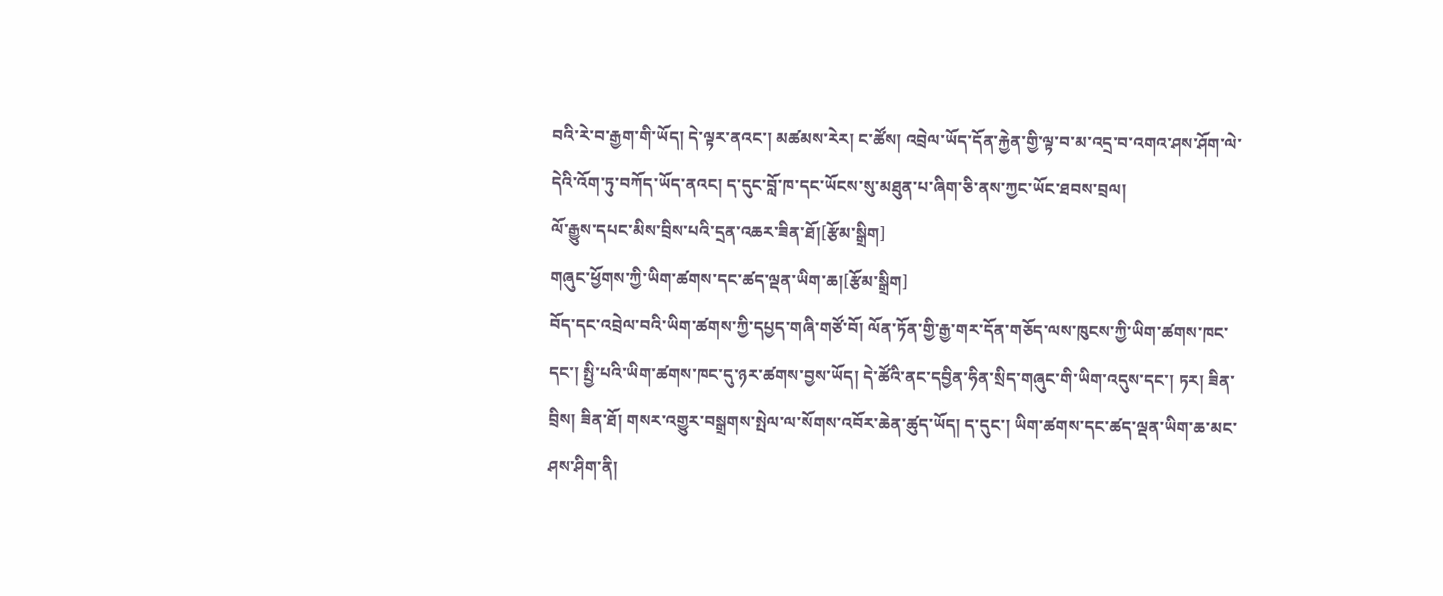བའི་རེ་བ་རྒྱག་གི་ཡོད། དེ་ལྟར་ནའང་། མཚམས་རེར། ང་ཚོས། འབྲེལ་ཡོད་དོན་རྐྱེན་གྱི་ལྟ་བ་མ་འདྲ་བ་འགའ་ཤས་ཤོག་ལེ་དེའི་འོག་ཏུ་བཀོད་ཡོད་ནའང། ད་དུང་བློ་ཁ་དང་ཡོངས་སུ་མཐུན་པ་ཞིག་ཅི་ནས་ཀྱང་ཡོང་ཐབས་བྲལ།
ལོ་རྒྱུས་དཔང་མིས་བྲིས་པའི་དྲན་འཆར་ཟིན་ཐོ།[རྩོམ་སྒྲིག]
གཞུང་ཕྱོགས་ཀྱི་ཡིག་ཚགས་དང་ཚད་ལྡན་ཡིག་ཆ།[རྩོམ་སྒྲིག]
བོད་དང་འབྲེལ་བའི་ཡིག་ཚགས་ཀྱི་དཔྱད་གཞི་གཙོ་བོ། ལོན་ཏོན་གྱི་རྒྱ་གར་དོན་གཅོད་ལས་ཁུངས་ཀྱི་ཡིག་ཚགས་ཁང་དང་། སྤྱི་པའི་ཡིག་ཚགས་ཁང་དུ་ཉར་ཚགས་བྱས་ཡོད། དེ་ཚོའི་ནང་དབྱིན་ཧིན་སྲིད་གཞུང་གི་ཡིག་འདུས་དང་། ཏར། ཟིན་བྲིས། ཟིན་ཐོ། གསར་འགྱུར་བསྒྲགས་སྤེལ་ལ་སོགས་འབོར་ཆེན་ཚུད་ཡོད། ད་དུང་། ཡིག་ཚགས་དང་ཚད་ལྡན་ཡིག་ཆ་མང་ཤས་ཤིག་ནི།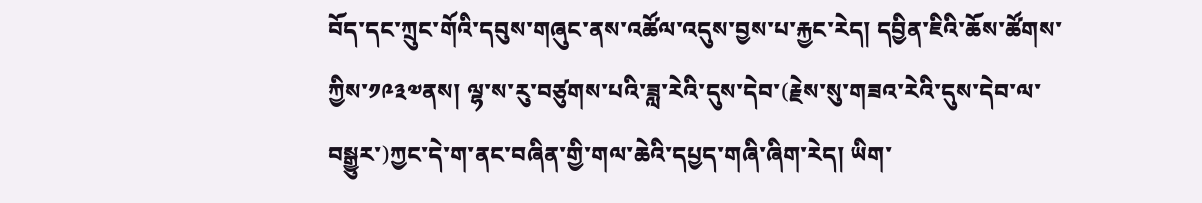བོད་དང་ཀྲུང་གོའི་དབུས་གཞུང་ནས་འཚོལ་འདུས་བྱས་པ་རྐྱང་རེད། དབྱིན་ཇིའི་ཆོས་ཚོགས་ཀྱིས་༡༩༣༧ནས། ལྷ་ས་རུ་བཙུགས་པའི་ཟླ་རེའི་དུས་དེབ་(རྗེས་སུ་གཟའ་རེའི་དུས་དེབ་ལ་བསྒྱུར་)ཀྱང་དེ་ག་ནང་བཞིན་གྱི་གལ་ཆེའི་དཔྱད་གཞི་ཞིག་རེད། ཡིག་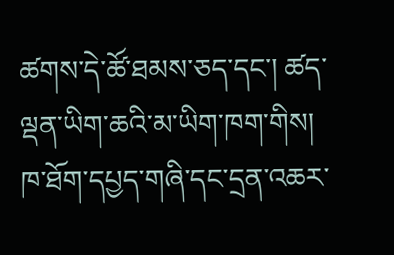ཚགས་དེ་ཚོ་ཐམས་ཅད་དང་། ཚད་ལྡན་ཡིག་ཆའི་མ་ཡིག་ཁག་གིས། ཁ་ཐོག་དཔྱད་གཞི་དང་དྲན་འཆར་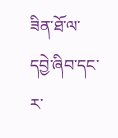ཟིན་ཐོ་ལ་དབྱེ་ཞིབ་དང་ར་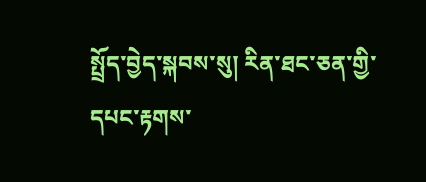སྤྲོད་བྱེད་སྐབས་སུ། རིན་ཐང་ཅན་གྱི་དཔང་རྟགས་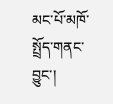མང་པོ་མཁོ་སྤྲོད་གནང་བྱུང་།